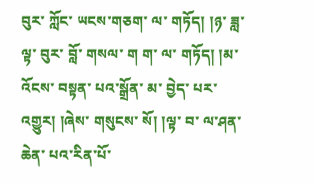བུར་ ཀློང་ ཡངས་གཅག་ ལ་ གཏོད། །ཉ་ ཟླ་ ལྟ་ བུར་ བློ་ གསལ་ ག ག་ ལ་ གཏོད། །མ་འོངས་ བསྟན་ པའ་སྒྲོན་ མ་ བྱེད་ པར་ འགྱུར། །ཞེས་ གསུངས་ སོ། །ལྟ་ བ་ ལ་ཤན་ ཆེན་ པའ་རིན་པོ་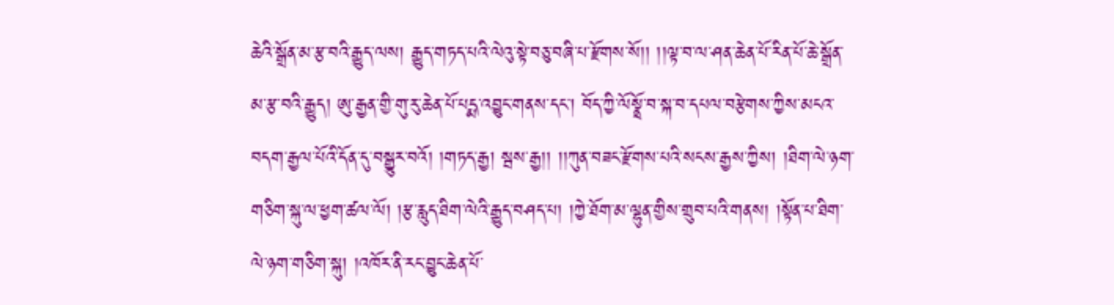ཆེའི་སྒྲོན་མ་རྩ་བའི་རྒྱུད་ལས། རྒྱུད་གཏད་པའི་ལེའུ་སྟེ་བཅུ་བཞི་པ་རྫོགས་སོ།། །།ལྟ་བ་ལ་ཤན་ཆེན་པོ་རིན་པོ་ཆེ་སྒྲོན་མ་རྩ་བའི་རྒྱུད། ཨུ་རྒྱན་གྱི་གུ་རུ་ཆེན་པོ་པདྨ་འབྱུང་གནས་དང་། བོད་ཀྱི་ལོསྣྲོ་བ་སྐ་བ་དཔལ་བརྩེགས་ཀྱིས་མངའ་བདག་རྒྱལ་པོའི་དོན་དུ་བསྒྱུར་བའོ། །གཏད་རྒྱ། སྦས་རྒྱ།། །།ཀུན་བཟང་རྫོགས་པའི་སངས་རྒྱས་ཀྱིས། །ཐིག་ལེ་ཉག་གཅིག་སྐུ་ལ་ཕྱག་ཚལ་ལོ། །རྩ་རླུད་ཐིག་ལེའི་རྒྱུད་བཤད་པ། །ཀྱེ་ཐོག་མ་ལྷུན་གྱིས་གྲུབ་པའི་གནས། །སྟོན་པ་ཐིག་ལེ་ཉག་གཅིག་སྐུ། །འཁོར་ནི་རང་བྱུང་ཆེན་པོ་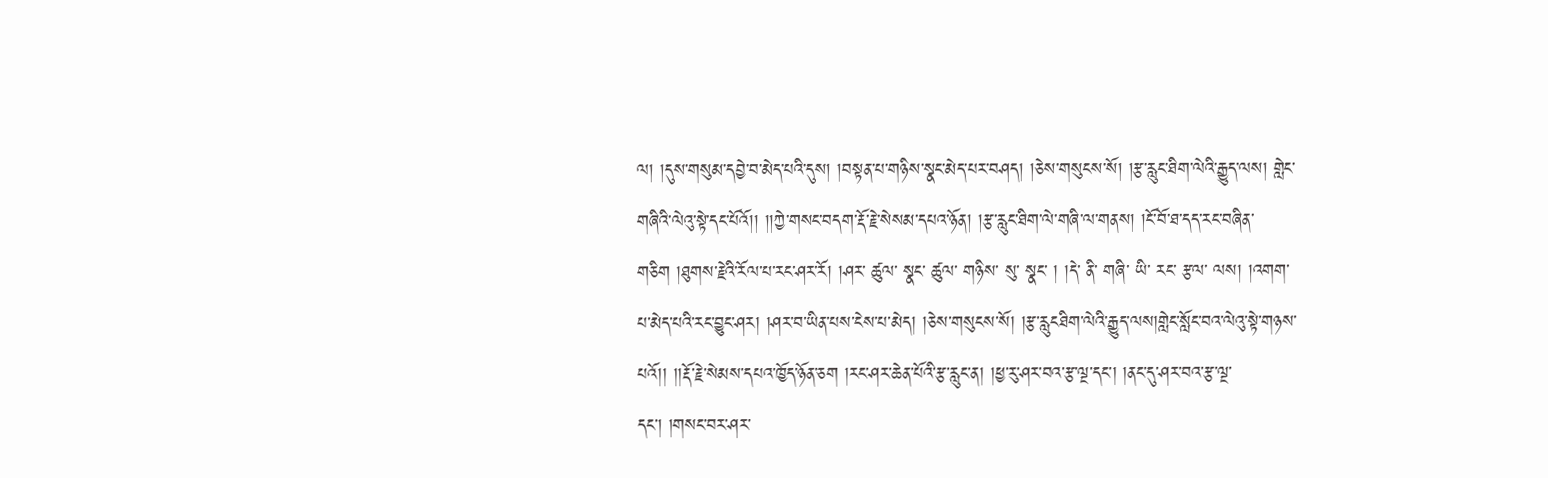ལ། །དུས་གསུམ་དབྱེ་བ་མེད་པའི་དུས། །བསྟན་པ་གཉིས་སྣང་མེད་པར་བཤད། །ཅེས་གསུངས་སོ། །རྩ་རླུང་ཐིག་ལེའི་རྒྱུད་ལས། གླེང་གཞིའི་ལེའུ་སྟེ་དང་པོའོ།། །།ཀྱེ་གསང་བདག་རྡོ་རྗེ་སེསམ་དཔའ་ཉོན། །རྩ་རླུང་ཐིག་ལེ་གཞི་ལ་གནས། །ངོ་བོ་ཐ་དད་རང་བཞིན་གཅིག །ཐུགས་རྗེའི་རོལ་པ་རང་ཤར་རོ། །ཤར་ ཚུལ་ སྣང་ ཚུལ་ གཉིས་ སུ་ སྣང་ ། །དེ་ ནི་ གཞི་ ཡི་ རང་ རྩལ་ ལས། །འགག་ པ་མེད་པའི་རང་བྱུང་ཤར། །ཤར་བ་ཡིན་པས་ངེས་པ་མེད། །ཅེས་གསུངས་སོ། །རྩ་རླུངཐིག་ལེའི་རྒྱུད་ལས།གླེང་སློང་བའ་ལེའུ་སྟེ་གཉས་པའོ།། །།རྡོ་རྗེ་སེམས་དཔའ་ཁྱོད་ཉོན་ཅག །རང་ཤར་ཆེན་པོའི་རྩ་རླུང་ན། །ཕྱ་རུ་ཤར་བའ་རྩ་ལྔ་དང་། །ནང་དུ་ཤར་བའ་རྩ་ལྔ་དང་། །གསང་བར་ཤར་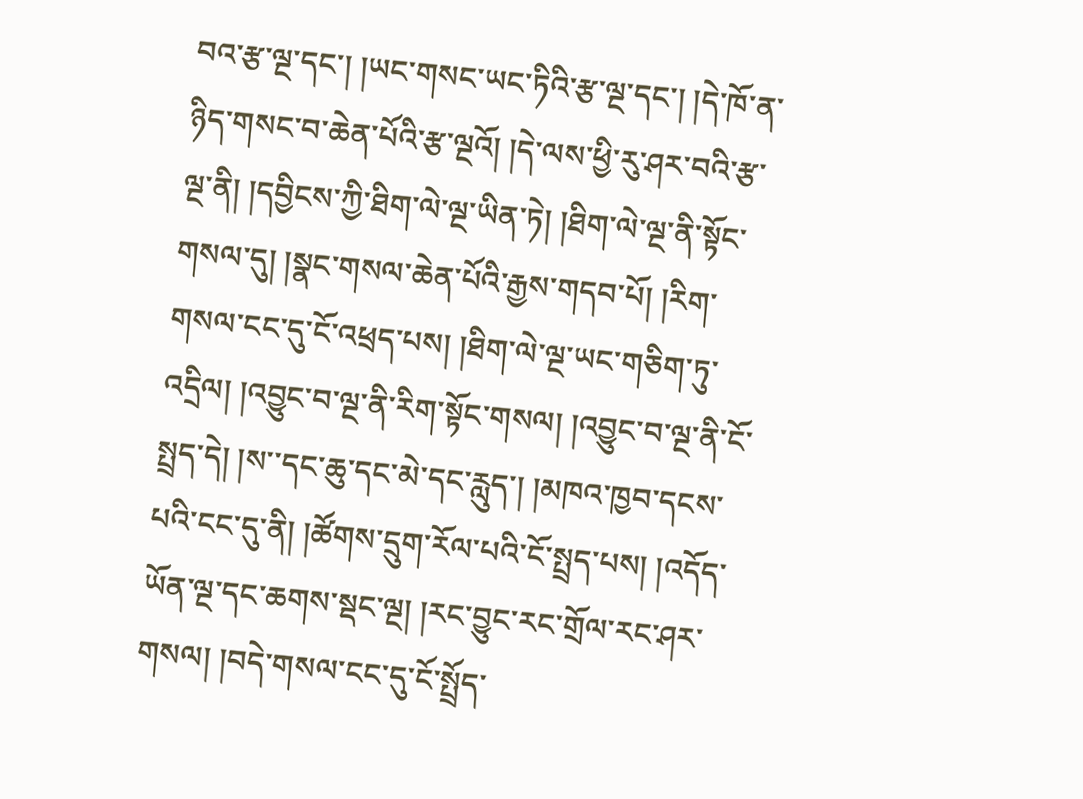བའ་རྩ་ལྔ་དང་། །ཡང་གསང་ཡང་ཏིའི་རྩ་ལྔ་དང་། །དེ་ཁོ་ན་ཉིད་གསང་བ་ཆེན་པོའི་རྩ་ལྔའོ། །དེ་ལས་ཕྱི་རུ་ཤར་བའི་རྩ་ལྔ་ནི། །དབྱིངས་ཀྱི་ཐིག་ལེ་ལྔ་ཡིན་ཏེ། །ཐིག་ལེ་ལྔ་ནི་སྟོང་གསལ་དུ། །སྣང་གསལ་ཆེན་པོའི་རྒྱས་གདབ་པོ། །རིག་གསལ་ངང་དུ་ངོ་འཕྲད་པས། །ཐིག་ལེ་ལྔ་ཡང་གཅིག་ཏུ་འདྲིལ། །འབྱུང་བ་ལྔ་ནི་རིག་སྟོང་གསལ། །འབྱུང་བ་ལྔ་ནི་ངོ་སྤྲད་དེ། །ས་་དང་ཆུ་དང་མེ་དང་རླུད་། །མཁའ་ཁྱབ་དངས་པའི་ངང་དུ་ནི། །ཚོགས་དྲུག་རོལ་པའི་ངོ་སྤྲད་པས། །འདོད་ཡོན་ལྔ་དང་ཆགས་སྡང་ལྔ། །རང་བྱུང་རང་གྲོལ་རང་ཤར་གསལ། །བདེ་གསལ་ངང་དུ་ངོ་སྤྲོད་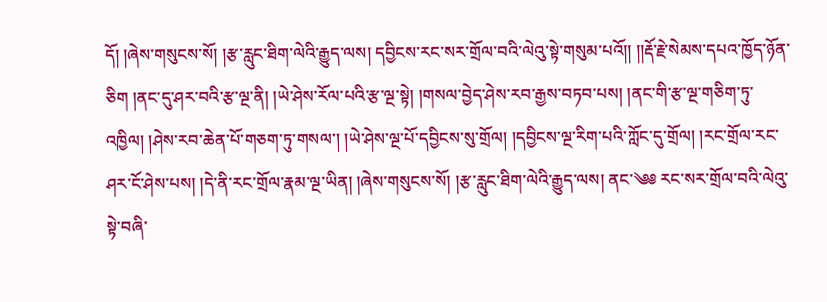དོ། །ཞེས་གསུངས་སོ། །རྩ་རླུང་ཐིག་ལེའི་རྒྱུད་ལས། དབྱིངས་རང་སར་གྲོལ་བའི་ལེའུ་སྟེ་གསུམ་པའོ།། །།རྡོ་རྗེ་སེམས་དཔའ་ཁྱོད་ཉོན་ཅིག །ནང་དུ་ཤར་བའི་རྩ་ལྔ་ནི། །ཡེ་ཤེས་རོལ་པའི་རྩ་ལྔ་སྟེ། །གསལ་བྱེད་ཤེས་རབ་རྒྱས་བཏབ་པས། །ནང་གི་རྩ་ལྔ་གཅིག་ཏུ་འཁྱིལ། །ཤེས་རབ་ཆེན་པོ་གཅག་ཏུ་གསལ་། །ཡེ་ཤེས་ལྔ་པོ་དབྱིངས་སུ་གྲོལ། །དབྱིངས་ལྔ་རིག་པའི་ཀློང་དུ་གྲོལ། །རང་གྲོལ་རང་ཤར་ངོ་ཤེས་པས། །དེ་ནི་རང་གྲོལ་རྣམ་ལྔ་ཡིན། །ཞེས་གསུངས་སོ། །རྩ་རླུང་ཐིག་ལེའི་རྒྱུད་ལས། ནང་༄༅ རང་སར་གྲོལ་བའི་ལེའུ་སྟེ་བཞི་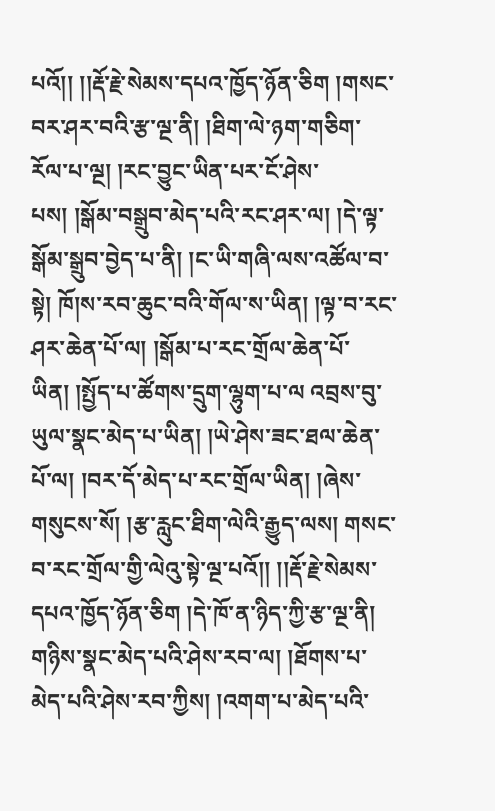པའོ།། །།རྡོ་རྗེ་སེམས་དཔའ་ཁྱོད་ཉོན་ཅིག །གསང་བར་ཤར་བའི་རྩ་ལྔ་ནི། །ཐིག་ལེ་ཉག་གཅིག་རོལ་པ་ལྔ། །རང་བྱུང་ཡིན་པར་ངོ་ཤེས་པས། །སྒོམ་བསྒྲུབ་མེད་པའི་རང་ཤར་ལ། །དེ་ལྟ་སྒོམ་སྒྲུབ་བྱེད་པ་ནི། །ང་ཡི་གཞི་ལས་འཚོལ་བ་སྟེ། ཁོ།ས་རབ་ཆུང་བའི་གོལ་ས་ཡིན། །ལྟ་བ་རང་ཤར་ཆེན་པོ་ལ། །སྒོམ་པ་རང་གྲོལ་ཆེན་པོ་ཡིན། །སྤྱོད་པ་ཚོགས་དྲུག་ལྷུག་པ་ལ འབྲས་བུ་ཡུལ་སྣང་མེད་པ་ཡིན། །ཡེ་ཤེས་ཟང་ཐལ་ཆེན་པོ་ལ། །བར་དོ་མེད་པ་རང་གྲོལ་ཡིན། །ཞེས་གསུངས་སོ། །རྩ་རླུང་ཐིག་ལེའི་རྒྱུད་ལས། གསང་བ་རང་གྲོལ་གྱི་ལེའུ་སྟེ་ལྔ་པའོ།། །།རྡོ་རྗེ་སེམས་དཔའ་ཁྱོད་ཉོན་ཅིག །དེ་ཁོ་ན་ཉིད་ཀྱི་རྩ་ལྔ་ནི། གཉིས་སྣང་མེད་པའི་ཤེས་རབ་ལ། །ཐོགས་པ་མེད་པའི་ཤེས་རབ་ཀྱིས། །འགག་པ་མེད་པའི་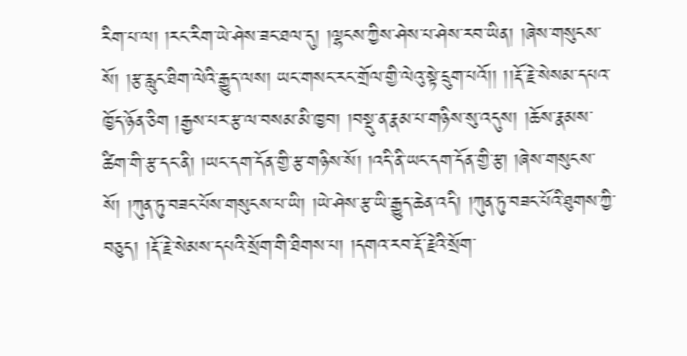རིག་པ་ལ། །རང་རིག་ཡེ་ཤེས་ཟང་ཐལ་དུ། །ལྷངས་ཀྱིས་ཤེས་པ་ཤེས་རབ་ཡིན། །ཞེས་གསུངས་སོ། །རྩ་རླུང་ཐིག་ལེའི་རྒྱུད་ལས། ཡང་གསང་རང་གྲོལ་གྱི་ལེའུ་སྟེ་དྲུག་པའོ།། །།རྡོ་རྗེ་སེསམ་དཔའ་ཁྱོད་ཉོན་ཅིག །རྒྱས་པར་རྩ་ལ་བསམ་མི་ཁྱབ། །བསྡུ་ན་རྣམ་པ་གཉིས་སུ་འདུས། །ཆོས་རྣམས་ཚིག་གི་རྩ་དང་ནི། །ཡང་དག་དོན་གྱི་རྩ་གཉིས་སོ། །འདི་ནི་ཡང་དག་དོན་གྱི་རྩ། །ཞེས་གསུངས་སོ། །ཀུན་ཏུ་བཟང་པོས་གསུངས་པ་ཡི། །ཡེ་ཤེས་རྩ་ཡི་རྒྱུད་ཆེན་འདི། །ཀུན་ཏུ་བཟང་པོའི་ཐུགས་ཀྱི་བཅུད། །རྡོ་རྗེ་སེམས་དཔའི་སྲོག་གི་ཐིགས་པ། །དགའ་རབ་རྡོ་རྗེའི་སྲོག་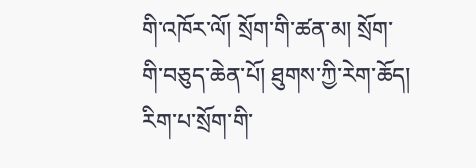གི་འཁོར་ལོ། སྲོག་གི་ཚན་མ། སྲོག་གི་བཅུད་ཆེན་པོ། ཐུགས་ཀྱི་རེག་ཆོད། རིག་པ་སྲོག་གི་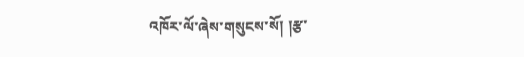འཁོར་ལོ་ཞེས་གསུངས་སོ། །རྩ་